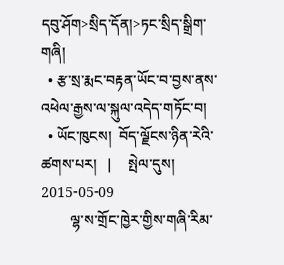དབུ་ཤོག>སྲིད་དོན།>ཏང་སྲིད་སྒྲིག་གཞི།
  • རྩ་སྲ་རྨང་བརྟན་ཡོང་བ་བྱས་ནས་འཕེལ་རྒྱས་ལ་སྐུལ་འདེད་གཏོང་བ།
  • ཡོང་ཁུངས།  བོད་ལྗོངས་ཉིན་རེའི་ཚགས་པར།   |     སྤེལ་དུས།  2015-05-09
        ལྷ་ས་གྲོང་ཁྱེར་གྱིས་གཞི་རིམ་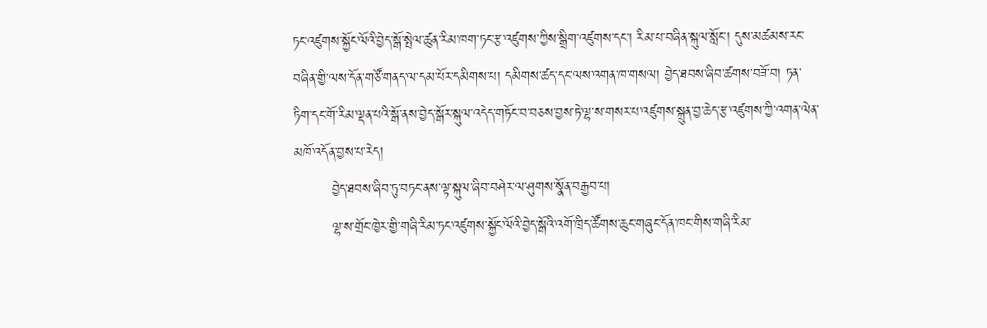ཏང་འཛུགས་སྐྱོང་ལོའི་བྱེད་སྒོ་སྤེལ་ཚུན་རིམ་ཁག་ཏང་རྩ་འཛུགས་ཀྱིས་སྒྲིག་འཛུགས་དང་། རིམ་པ་བཞིན་སྐུལ་སློང་། དུས་མཚམས་རང་བཞིན་གྱི་ལས་དོན་གཙོ་གནད་ལ་དམ་པོར་དམིགས་པ། དམིགས་ཚད་དང་ལས་འགན་ཁ་གསལ། བྱེད་ཐབས་ཞིབ་ཚགས་བཟོ་བ། ཏན་ཏིག་དང་གོ་རིམ་ལྡན་པའི་སྒོ་ནས་བྱེད་སྒོར་སྐུལ་འདེད་གཏོང་བ་བཅས་བྱས་ཏེ་ལྷ་ས་གསར་པ་འཛུགས་སྐྲུན་བྱ་ཆེད་རྩ་འཛུགས་ཀྱི་འགན་ལེན་མཁོ་འདོན་བྱས་པ་རེད།
        བྱེད་ཐབས་ཞིབ་ཏུ་བཏང་ནས་ལྟ་སྐུལ་ཞིབ་བཤེར་ལ་ཤུགས་སྣོན་བརྒྱབ་པ།
        ལྷ་ས་གྲོང་ཁྱེར་གྱི་གཞི་རིམ་ཏང་འཛུགས་སྐྱོང་ལོའི་བྱེད་སྒོའི་འགོ་ཁྲིད་ཚོགས་ཆུང་གཞུང་དོན་ཁང་གིས་གཞི་རིམ་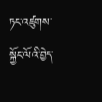ཏང་འཛུགས་སྐྱོང་ལོའི་བྱེད་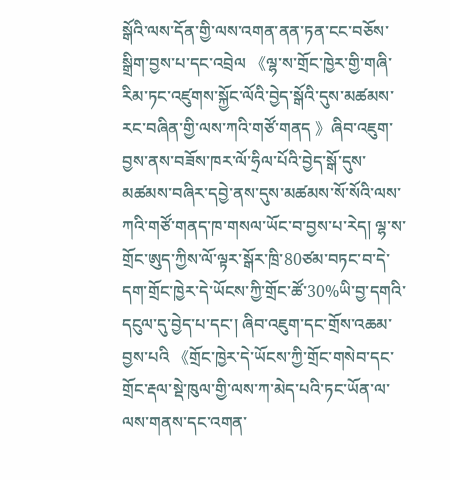སྒོའི་ལས་དོན་གྱི་ལས་འགན་ནན་ཏན་ངང་བཅོས་སྒྲིག་བྱས་པ་དང་འབྲེལ 《ལྷ་ས་གྲོང་ཁྱེར་གྱི་གཞི་རིམ་ཏང་འཛུགས་སྐྱོང་ལོའི་བྱེད་སྒོའི་དུས་མཚམས་རང་བཞིན་གྱི་ལས་ཀའི་གཙོ་གནད 》ཞིབ་འཇུག་བྱས་ནས་བཟོས་ཁར་ལོ་ཧྲིལ་པོའི་བྱེད་སྒོ་དུས་མཚམས་བཞིར་དབྱེ་ནས་དུས་མཚམས་སོ་སོའི་ལས་ཀའི་གཙོ་གནད་ཁ་གསལ་ཡོང་བ་བྱས་པ་རེད། ལྷ་ས་གྲོང་ཨུད་ཀྱིས་ལོ་ལྟར་སྒོར་ཁྲི་80ཙམ་བཏང་བ་དེ་དག་གྲོང་ཁྱེར་དེ་ཡོངས་ཀྱི་གྲོང་ཚོ་30%ཡི་བྱ་དགའི་དངུལ་དུ་བྱེད་པ་དང་། ཞིབ་འཇུག་དང་གྲོས་འཆམ་བྱས་པའི 《གྲོང་ཁྱེར་དེ་ཡོངས་ཀྱི་གྲོང་གསེབ་དང་གྲོང་རྡལ་སྡེ་ཁུལ་གྱི་ལས་ཀ་མེད་པའི་ཏང་ཡོན་ལ་ལས་གནས་དང་འགན་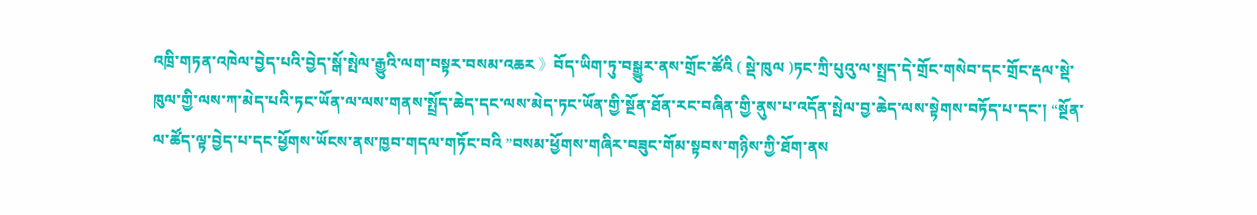འཁྲི་གཏན་འཁེལ་བྱེད་པའི་བྱེད་སྒོ་སྤེལ་རྒྱུའི་ལག་བསྟར་བསམ་འཆར 》བོད་ཡིག་ཏུ་བསྒྱུར་ནས་གྲོང་ཚོའི ( སྡེ་ཁུལ )ཏང་ཀྲི་པུའུ་ལ་སྤྲད་དེ་གྲོང་གསེབ་དང་གྲོང་རྡལ་སྡེ་ཁུལ་གྱི་ལས་ཀ་མེད་པའི་ཏང་ཡོན་ལ་ལས་གནས་སྤྲོད་ཆེད་དང་ལས་མེད་ཏང་ཡོན་གྱི་སྔོན་ཐོན་རང་བཞིན་གྱི་ནུས་པ་འདོན་སྤེལ་བྱ་ཆེད་ལས་སྟེགས་བཏོད་པ་དང་། “སྔོན་ལ་ཚོད་ལྟ་བྱེད་པ་དང་ཕྱོགས་ཡོངས་ནས་ཁྱབ་གདལ་གཏོང་བའི ”བསམ་ཕྱོགས་གཞིར་བཟུང་གོམ་སྟབས་གཉིས་ཀྱི་ཐོག་ནས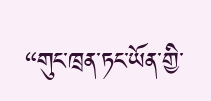“གུང་ཁྲན་ཏང་ཡོན་གྱི་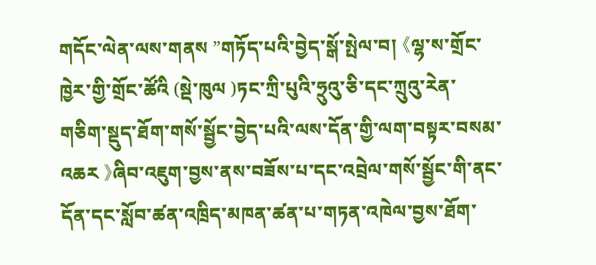གདོང་ལེན་ལས་གནས ”གཏོད་པའི་བྱེད་སྒོ་སྤེལ་བ། 《ལྷ་ས་གྲོང་ཁྱེར་གྱི་གྲོང་ཚོའི (སྡེ་ཁུལ )ཏང་ཀྲི་པུའི་ཧྲུའུ་ཅི་དང་ཀྲུའུ་རེན་གཅིག་སྡུད་ཐོག་གསོ་སྦྱོང་བྱེད་པའི་ལས་དོན་གྱི་ལག་བསྟར་བསམ་འཆར 》ཞིབ་འཇུག་བྱས་ནས་བཟོས་པ་དང་འབྲེལ་གསོ་སྦྱོང་གི་ནང་དོན་དང་སློབ་ཚན་འཁྲིད་མཁན་ཚན་པ་གཏན་འཁེལ་བྱས་ཐོག་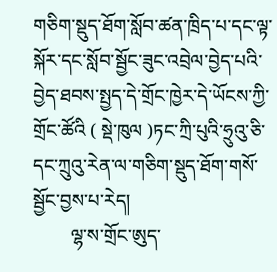གཅིག་སྡུད་ཐོག་སློབ་ཚན་ཁྲིད་པ་དང་ལྟ་སྐོར་དང་སློབ་སྦྱོང་ཟུང་འབྲེལ་བྱེད་པའི་བྱེད་ཐབས་སྤྱད་དེ་གྲོང་ཁྱེར་དེ་ཡོངས་ཀྱི་གྲོང་ཚོའི ( སྡེ་ཁུལ )ཏང་ཀྲི་པུའི་ཧྲུའུ་ཅི་དང་ཀྲུའུ་རེན་ལ་གཅིག་སྡུད་ཐོག་གསོ་སྦྱོང་བྱས་པ་རེད།
        ལྷ་ས་གྲོང་ཨུད་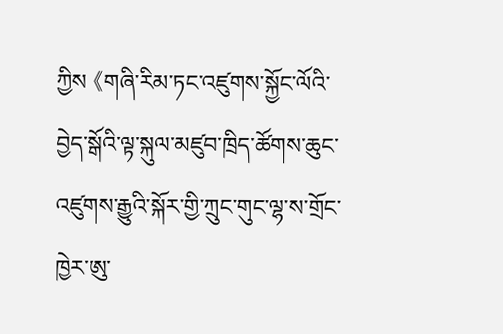ཀྱིས 《གཞི་རིམ་ཏང་འཛུགས་སྐྱོང་ལོའི་བྱེད་སྒོའི་ལྟ་སྐུལ་མཛུབ་ཁྲིད་ཚོགས་ཆུང་འཛུགས་རྒྱུའི་སྐོར་གྱི་ཀྲུང་གུང་ལྷ་ས་གྲོང་ཁྱེར་ཨུ་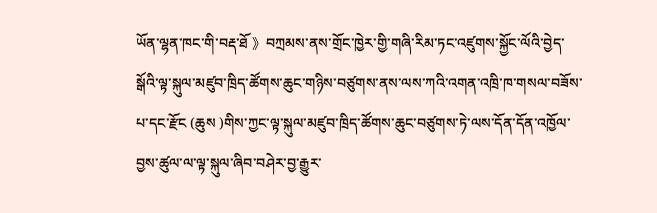ཡོན་ལྷན་ཁང་གི་བརྡ་ཐོ 》བཀྲམས་ནས་གྲོང་ཁྱེར་གྱི་གཞི་རིམ་ཏང་འཛུགས་སྐྱོང་ལོའི་བྱེད་སྒོའི་ལྟ་སྐུལ་མཛུབ་ཁྲིད་ཚོགས་ཆུང་གཉིས་བཙུགས་ནས་ལས་ཀའི་འགན་འཁྲི་ཁ་གསལ་བཟོས་པ་དང་རྫོང (ཆུས )གིས་ཀྱང་ལྟ་སྐུལ་མཛུབ་ཁྲིད་ཚོགས་ཆུང་བཙུགས་ཏེ་ལས་དོན་དོན་འཁྱོལ་བྱས་ཚུལ་ལ་ལྟ་སྐུལ་ཞིབ་བཤེར་བྱ་རྒྱུར་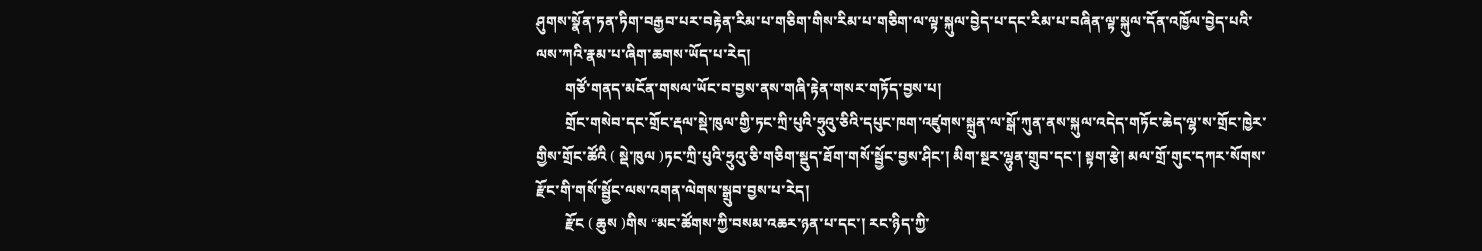ཤུགས་སྣོན་ཏན་ཏིག་བརྒྱབ་པར་བརྟེན་རིམ་པ་གཅིག་གིས་རིམ་པ་གཅིག་ལ་ལྟ་སྐུལ་བྱེད་པ་དང་རིམ་པ་བཞིན་ལྟ་སྐུལ་དོན་འཁྱོལ་བྱེད་པའི་ལས་ཀའི་རྣམ་པ་ཞིག་ཆགས་ཡོད་པ་རེད།
        གཙོ་གནད་མངོན་གསལ་ཡོང་བ་བྱས་ནས་གཞི་རྟེན་གསར་གཏོད་བྱས་པ།
        གྲོང་གསེབ་དང་གྲོང་རྡལ་སྡེ་ཁུལ་གྱི་ཏང་ཀྲི་པུའི་ཧྲུའུ་ཅིའི་དཔུང་ཁག་འཛུགས་སྐྲུན་ལ་སྒོ་ཀུན་ནས་སྐུལ་འདེད་གཏོང་ཆེད་ལྷ་ས་གྲོང་ཁྱེར་གྱིས་གྲོང་ཚོའི ( སྡེ་ཁུལ )ཏང་ཀྲི་པུའི་ཧྲུའུ་ཅི་གཅིག་སྡུད་ཐོག་གསོ་སྦྱོང་བྱས་ཤིང་། མིག་སྔར་ལྷུན་གྲུབ་དང་། སྟག་རྩེ། མལ་གྲོ་གུང་དཀར་སོགས་རྫོང་གི་གསོ་སྦྱོང་ལས་འགན་ལེགས་སྒྲུབ་བྱས་པ་རེད།
        རྫོང ( ཆུས )གིས “མང་ཚོགས་ཀྱི་བསམ་འཆར་ཉན་པ་དང་། རང་ཉིད་ཀྱི་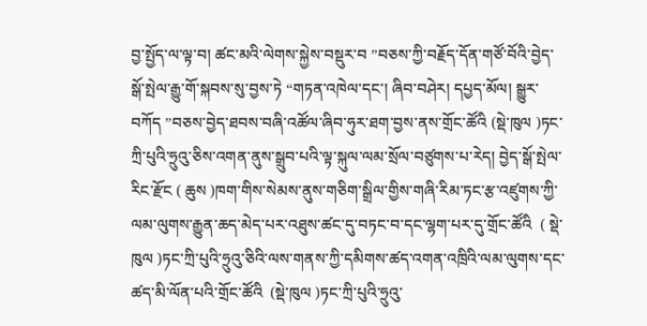བྱ་སྤྱོད་ལ་ལྟ་བ། ཚང་མའི་ལེགས་སྐྱེས་བསྡུར་བ ”བཅས་ཀྱི་བརྗོད་དོན་གཙོ་བོའི་བྱེད་སྒོ་སྤེལ་རྒྱུ་གོ་སྐབས་སུ་བྱས་ཏེ “གཏན་འཁེལ་དང་། ཞིབ་བཤེར། དཔྱད་མོལ། སྒྱུར་བཀོད ”བཅས་བྱེད་ཐབས་བཞི་འཚོལ་ཞིབ་ཧུར་ཐག་བྱས་ནས་གྲོང་ཚོའི (སྡེ་ཁུལ )ཏང་ཀྲི་པུའི་ཧྲུའུ་ཅིས་འགན་ནུས་སྒྲུབ་པའི་ལྟ་སྐུལ་ལམ་སྲོལ་བཙུགས་པ་རེད། བྱེད་སྒོ་སྤེལ་རིང་རྫོང ( ཆུས )ཁག་གིས་སེམས་ནུས་གཅིག་སྒྲིལ་གྱིས་གཞི་རིམ་ཏང་རྩ་འཛུགས་ཀྱི་ལམ་ལུགས་རྒྱུན་ཆད་མེད་པར་འཐུས་ཚང་དུ་བཏང་བ་དང་ལྷག་པར་དུ་གྲོང་ཚོའི  ( སྡེ་ཁུལ )ཏང་ཀྲི་པུའི་ཧྲུའུ་ཅིའི་ལས་གནས་ཀྱི་དམིགས་ཚད་འགན་འཁྲིའི་ལམ་ལུགས་དང་ཚད་མི་ལོན་པའི་གྲོང་ཚོའི  (སྡེ་ཁུལ )ཏང་ཀྲི་པུའི་ཧྲུའུ་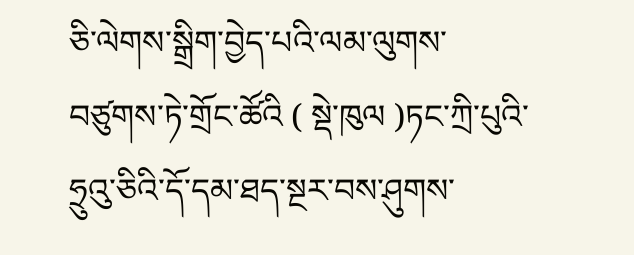ཅི་ལེགས་སྒྲིག་བྱེད་པའི་ལམ་ལུགས་བཙུགས་ཏེ་གྲོང་ཚོའི ( སྡེ་ཁུལ )ཏང་ཀྲི་པུའི་ཧྲུའུ་ཅིའི་དོ་དམ་ཐད་སྔར་བས་ཤུགས་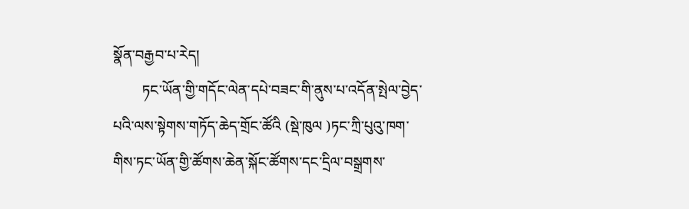སྣོན་བརྒྱབ་པ་རེད།
        ཏང་ཡོན་གྱི་གདོང་ལེན་དཔེ་བཟང་གི་ནུས་པ་འདོན་སྤེལ་བྱེད་པའི་ལས་སྟེགས་གཏོད་ཆེད་གྲོང་ཚོའི (སྡེ་ཁུལ )ཏང་ཀྲི་པུའུ་ཁག་གིས་ཏང་ཡོན་གྱི་ཚོགས་ཆེན་སྐོང་ཚོགས་དང་དྲིལ་བསྒྲགས་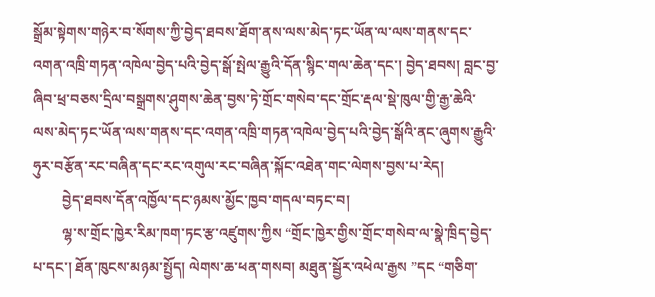སྒྲོམ་སྟེགས་གཉེར་བ་སོགས་ཀྱི་བྱེད་ཐབས་ཐོག་ནས་ལས་མེད་ཏང་ཡོན་ལ་ལས་གནས་དང་འགན་འཁྲི་གཏན་འཁེལ་བྱེད་པའི་བྱེད་སྒོ་སྤེལ་རྒྱུའི་དོན་སྙིང་གལ་ཆེན་དང་། བྱེད་ཐབས། བླང་བྱ་ཞིབ་ཕྲ་བཅས་དྲིལ་བསྒྲགས་ཤུགས་ཆེན་བྱས་ཏེ་གྲོང་གསེབ་དང་གྲོང་རྡལ་སྡེ་ཁུལ་གྱི་རྒྱ་ཆེའི་ལས་མེད་ཏང་ཡོན་ལས་གནས་དང་འགན་འཁྲི་གཏན་འཁེལ་བྱེད་པའི་བྱེད་སྒོའི་ནང་ཞུགས་རྒྱུའི་ཧུར་བརྩོན་རང་བཞིན་དང་རང་འགུལ་རང་བཞིན་སྐོང་འཐེན་གང་ལེགས་བྱས་པ་རེད།
        བྱེད་ཐབས་དོན་འཁྱོལ་དང་ཉམས་མྱོང་ཁྱབ་གདལ་བཏང་བ།
        ལྷ་ས་གྲོང་ཁྱེར་རིམ་ཁག་ཏང་རྩ་འཛུགས་ཀྱིས “གྲོང་ཁྱེར་གྱིས་གྲོང་གསེབ་ལ་སྣེ་ཁྲིད་བྱེད་པ་དང་། ཐོན་ཁུངས་མཉམ་སྤྱོད། ལེགས་ཆ་ཕན་གསབ། མཐུན་སྦྱོར་འཕེལ་རྒྱས ”དང “གཅིག་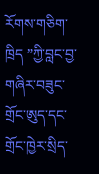རོགས་གཅིག་ཁྲིད ”ཀྱི་བླང་བྱ་གཞིར་བཟུང་གྲོང་ཨུད་དང་གྲོང་ཁྱེར་སྲིད་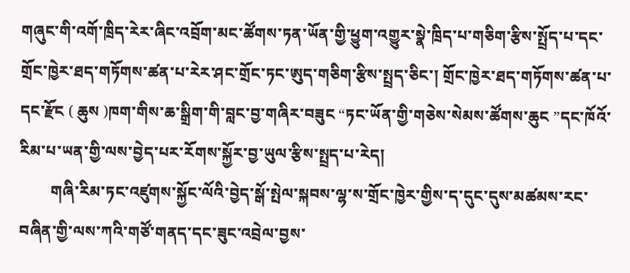གཞུང་གི་འགོ་ཁྲིད་རེར་ཞིང་འབྲོག་མང་ཚོགས་ཏན་ཡོན་གྱི་ཕྱུག་འགྱུར་སྣེ་ཁྲིད་པ་གཅིག་རྩིས་སྤྲོད་པ་དང་གྲོང་ཁྱེར་ཐད་གཏོགས་ཚན་པ་རེར་ཤང་གྲོང་ཏང་ཨུད་གཅིག་རྩིས་སྤྲད་ཅིང་། གྲོང་ཁྱེར་ཐད་གཏོགས་ཚན་པ་དང་རྫོང ( ཆུས )ཁག་གིས་ཆ་སྒྲིག་གི་བླང་བྱ་གཞིར་བཟུང “ཏང་ཡོན་གྱི་གཅེས་སེམས་ཚོགས་ཆུང ”དང་ཁོའོ་རིམ་པ་ཡན་གྱི་ལས་བྱེད་པར་རོགས་སྐྱོར་བྱ་ཡུལ་རྩིས་སྤྲད་པ་རེད།
        གཞི་རིམ་ཏང་འཛུགས་སྐྱོང་ལོའི་བྱེད་སྒོ་སྤེལ་སྐབས་ལྷ་ས་གྲོང་ཁྱེར་གྱིས་ད་དུང་དུས་མཚམས་རང་བཞིན་གྱི་ལས་ཀའི་གཙོ་གནད་དང་ཟུང་འབྲེལ་བྱས་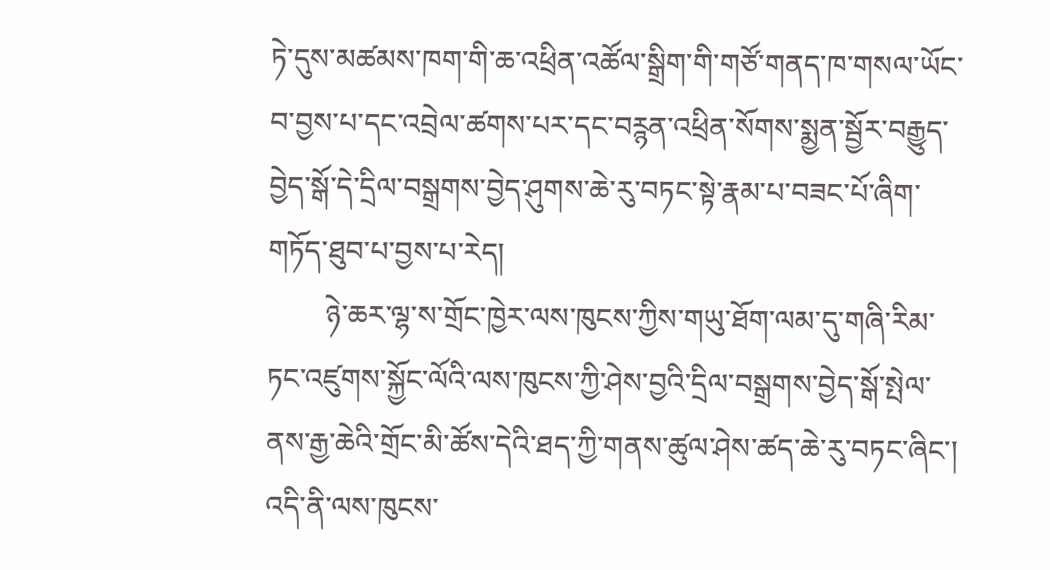ཏེ་དུས་མཚམས་ཁག་གི་ཆ་འཕྲིན་འཚོལ་སྒྲིག་གི་གཙོ་གནད་ཁ་གསལ་ཡོང་བ་བྱས་པ་དང་འབྲེལ་ཚགས་པར་དང་བཪྙན་འཕྲིན་སོགས་སྨྱན་སྦྱོར་བརྒྱུད་བྱེད་སྒོ་དེ་དྲིལ་བསྒྲགས་བྱེད་ཤུགས་ཆེ་རུ་བཏང་སྟེ་རྣམ་པ་བཟང་པོ་ཞིག་གཏོད་ཐུབ་པ་བྱས་པ་རེད།
        ཉེ་ཆར་ལྷ་ས་གྲོང་ཁྱེར་ལས་ཁུངས་ཀྱིས་གཡུ་ཐོག་ལམ་དུ་གཞི་རིམ་ཏང་འཛུགས་སྐྱོང་ལོའི་ལས་ཁུངས་ཀྱི་ཤེས་བྱའི་དྲིལ་བསྒྲགས་བྱེད་སྒོ་སྤེལ་ནས་རྒྱ་ཆེའི་གྲོང་མི་ཚོས་དེའི་ཐད་ཀྱི་གནས་ཚུལ་ཤེས་ཚད་ཆེ་རུ་བཏང་ཞིང་། འདི་ནི་ལས་ཁུངས་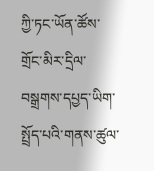ཀྱི་ཏང་ཡོན་ཚོས་གྲོང་མིར་དྲིལ་བསྒྲགས་དཔྱད་ཡིག་སྤྲོད་པའི་གནས་ཚུལ་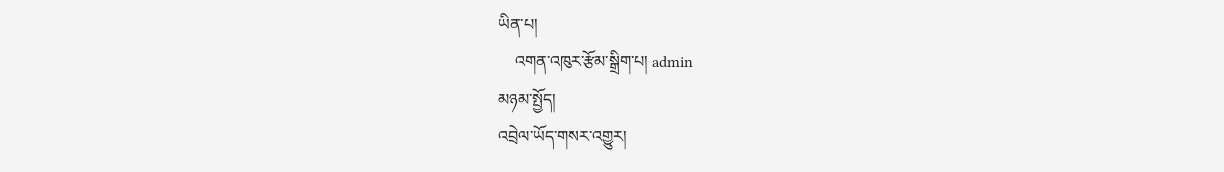ཡིན་པ།
    འགན་འཁུར་རྩོམ་སྒྲིག་པ། admin
མཉམ་སྤྱོད།
འབྲེལ་ཡོད་གསར་འགྱུར།